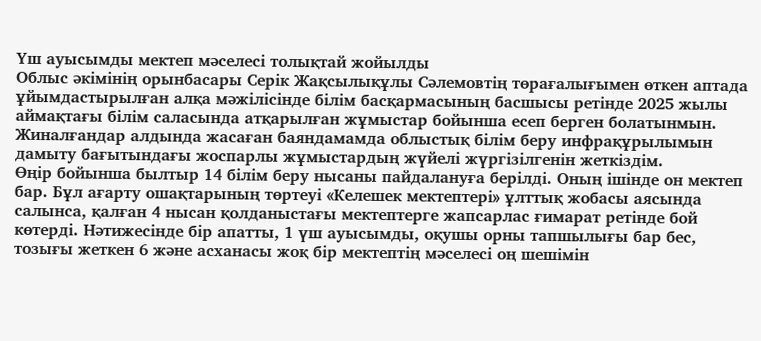Үш ауысымды мектеп мәселесі толықтай жойылды
Облыс әкімінің орынбасары Серік Жақсылықұлы Сәлемовтің төрағалығымен өткен аптада ұйымдастырылған алқа мәжілісінде білім басқармасының басшысы ретінде 2025 жылы аймақтағы білім саласында атқарылған жұмыстар бойынша есеп берген болатынмын. Жиналғандар алдында жасаған баяндамамда облыстық білім беру инфрақұрылымын дамыту бағытындағы жоспарлы жұмыстардың жүйелі жүргізілгенін жеткіздім.
Өңір бойынша былтыр 14 білім беру нысаны пайдалануға берілді. Оның ішінде он мектеп бар. Бұл ағарту ошақтарының төртеуі «Келешек мектептері» ұлттық жобасы аясында салынса, қалған 4 нысан қолданыстағы мектептерге жапсарлас ғимарат ретінде бой көтерді. Нәтижесінде бір апатты, 1 үш ауысымды, оқушы орны тапшылығы бар бес, тозығы жеткен 6 және асханасы жоқ бір мектептің мәселесі оң шешімін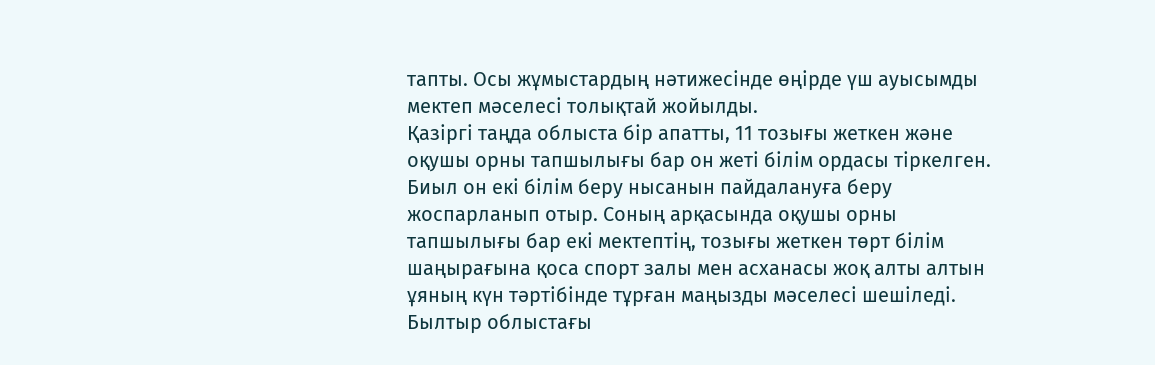тапты. Осы жұмыстардың нәтижесінде өңірде үш ауысымды мектеп мәселесі толықтай жойылды.
Қазіргі таңда облыста бір апатты, 11 тозығы жеткен және оқушы орны тапшылығы бар он жеті білім ордасы тіркелген. Биыл он екі білім беру нысанын пайдалануға беру жоспарланып отыр. Соның арқасында оқушы орны тапшылығы бар екі мектептің, тозығы жеткен төрт білім шаңырағына қоса спорт залы мен асханасы жоқ алты алтын ұяның күн тәртібінде тұрған маңызды мәселесі шешіледі. Былтыр облыстағы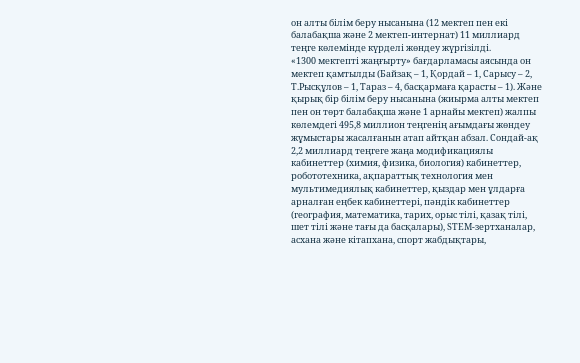он алты білім беру нысанына (12 мектеп пен екі балабақша және 2 мектеп-интернат) 11 миллиард теңге көлемінде күрделі жөндеу жүргізілді.
«1300 мектепті жаңғырту» бағдарламасы аясында он мектеп қамтылды (Байзақ – 1, Қордай – 1, Сарысу – 2, Т.Рысқұлов – 1, Тараз – 4, басқармаға қарасты – 1). Және қырық бір білім беру нысанына (жиырма алты мектеп пен он төрт балабақша және 1 арнайы мектеп) жалпы көлемдегі 495,8 миллион теңгенің ағымдағы жөндеу жұмыстары жасалғанын атап айтқан абзал. Сондай-ақ 2,2 миллиард теңгеге жаңа модификациялы кабинеттер (химия, физика, биология) кабинеттер, робототехника, ақпараттық технология мен мультимедиялық кабинеттер, қыздар мен ұлдарға арналған еңбек кабинеттері, пәндік кабинеттер (география, математика, тарих, орыс тілі, қазақ тілі, шет тілі және тағы да басқалары), STEM-зертханалар, асхана және кітапхана, спорт жабдықтары,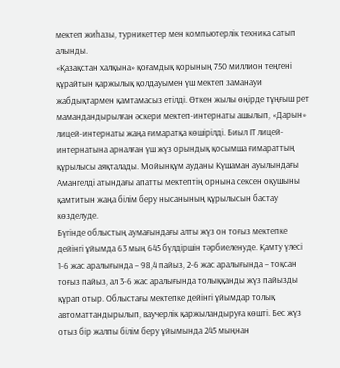мектеп жиһазы, турникеттер мен компьютерлік техника сатып алынды.
«Қазақстан халқына» қоғамдық қорының 750 миллион теңгені құрайтын қаржылық қолдауымен үш мектеп заманауи жабдықтармен қамтамасыз етілді. Өткен жылы өңірде тұңғыш рет мамандандырылған әскери мектеп-интернаты ашылып, «Дарын» лицей-интернаты жаңа ғимаратқа көшірілді. Биыл ІТ лицей-интернатына арналған үш жүз орындық қосымша ғимараттың құрылысы аяқталады. Мойынқұм ауданы Күшаман ауылындағы Амангелді атындағы апатты мектептің орнына сексен оқушыны қамтитын жаңа білім беру нысанының құрылысын бастау көзделуде.
Бүгінде облыстың аумағындағы алты жүз он тоғыз мектепке дейінгі ұйымда 63 мың 645 бүлдіршін тәрбиеленуде. Қамту үлесі 1-6 жас аралығында – 98,4 пайыз, 2-6 жас аралығында – тоқсан тоғыз пайыз, ал 3-6 жас аралығында толыққанды жүз пайызды құрап отыр. Облыстағы мектепке дейінгі ұйымдар толық автоматтандырылып, ваучерлік қаржыландыруға көшті. Бес жүз отыз бір жалпы білім беру ұйымында 245 мыңнан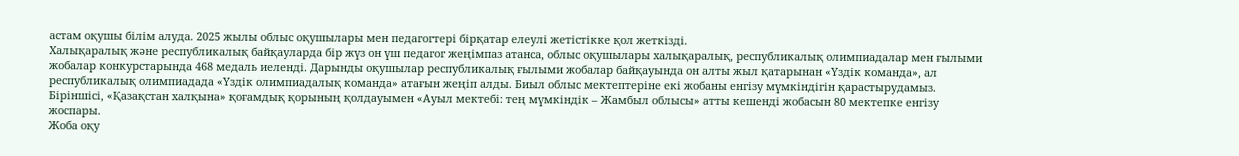астам оқушы білім алуда. 2025 жылы облыс оқушылары мен педагогтері бірқатар елеулі жетістікке қол жеткізді.
Халықаралық және республикалық байқауларда бір жүз он үш педагог жеңімпаз атанса, облыс оқушылары халықаралық, республикалық олимпиадалар мен ғылыми жобалар конкурстарында 468 медаль иеленді. Дарынды оқушылар республикалық ғылыми жобалар байқауында он алты жыл қатарынан «Үздік команда», ал республикалық олимпиадада «Үздік олимпиадалық команда» атағын жеңіп алды. Биыл облыс мектептеріне екі жобаны енгізу мүмкіндігін қарастырудамыз. Біріншісі, «Қазақстан халқына» қоғамдық қорының қолдауымен «Ауыл мектебі: тең мүмкіндік – Жамбыл облысы» атты кешенді жобасын 80 мектепке енгізу жоспары.
Жоба оқу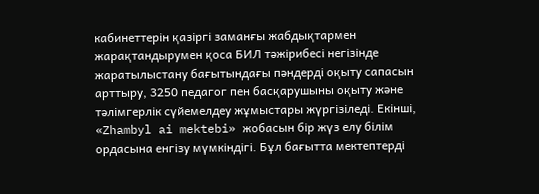кабинеттерін қазіргі заманғы жабдықтармен жарақтандырумен қоса БИЛ тәжірибесі негізінде жаратылыстану бағытындағы пәндерді оқыту сапасын арттыру, 3250 педагог пен басқарушыны оқыту және тәлімгерлік сүйемелдеу жұмыстары жүргізіледі. Екінші, «Zhambyl ai mektebi» жобасын бір жүз елу білім ордасына енгізу мүмкіндігі. Бұл бағытта мектептерді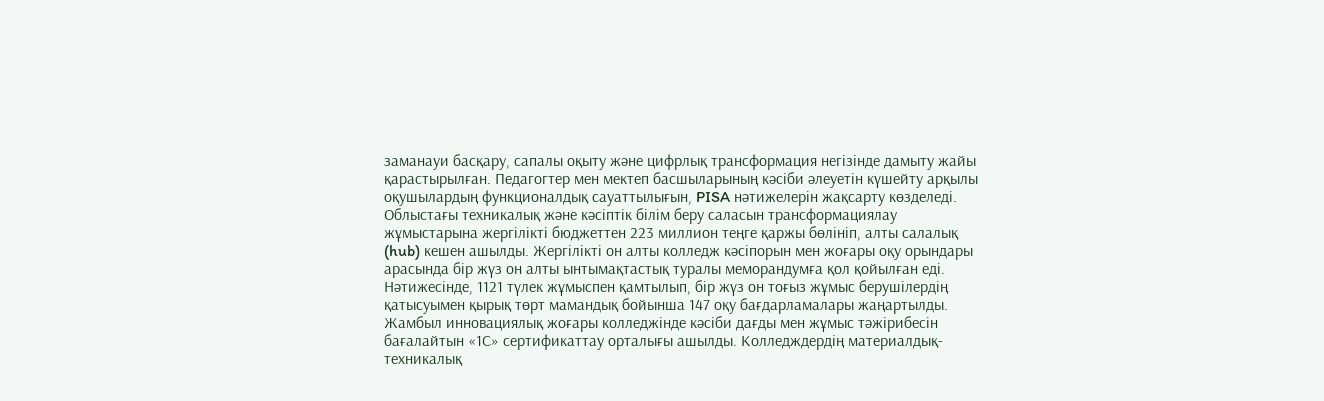заманауи басқару, сапалы оқыту және цифрлық трансформация негізінде дамыту жайы қарастырылған. Педагогтер мен мектеп басшыларының кәсіби әлеуетін күшейту арқылы оқушылардың функционалдық сауаттылығын, PISA нәтижелерін жақсарту көзделеді.
Облыстағы техникалық және кәсіптік білім беру саласын трансформациялау жұмыстарына жергілікті бюджеттен 223 миллион теңге қаржы бөлініп, алты салалық (hub) кешен ашылды. Жергілікті он алты колледж кәсіпорын мен жоғары оқу орындары арасында бір жүз он алты ынтымақтастық туралы меморандумға қол қойылған еді. Нәтижесінде, 1121 түлек жұмыспен қамтылып, бір жүз он тоғыз жұмыс берушілердің қатысуымен қырық төрт мамандық бойынша 147 оқу бағдарламалары жаңартылды.
Жамбыл инновациялық жоғары колледжінде кәсіби дағды мен жұмыс тәжірибесін бағалайтын «1С» сертификаттау орталығы ашылды. Колледждердің материалдық-техникалық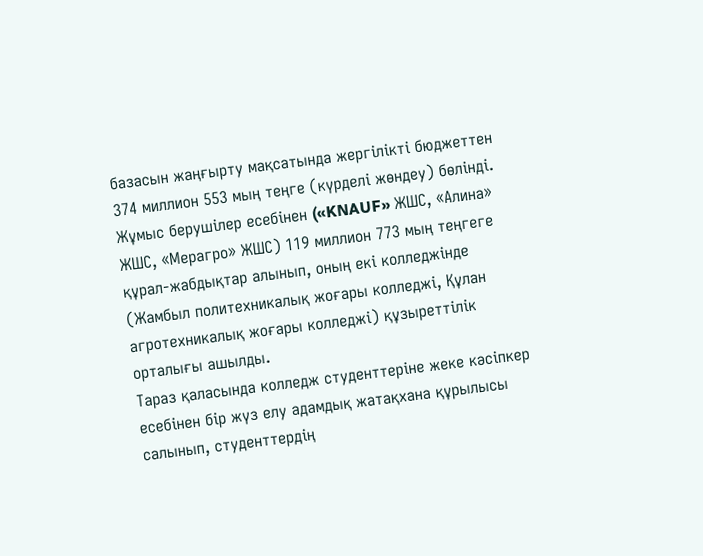базасын жаңғырту мақсатында жергілікті бюджеттен 374 миллион 553 мың теңге (күрделі жөндеу) бөлінді. Жұмыс берушілер есебінен («KNAUF» ЖШС, «Алина» ЖШС, «Мерагро» ЖШС) 119 миллион 773 мың теңгеге құрал-жабдықтар алынып, оның екі колледжінде (Жамбыл политехникалық жоғары колледжі, Құлан агротехникалық жоғары колледжі) құзыреттілік орталығы ашылды.
Тараз қаласында колледж студенттеріне жеке кәсіпкер есебінен бір жүз елу адамдық жатақхана құрылысы салынып, студенттердің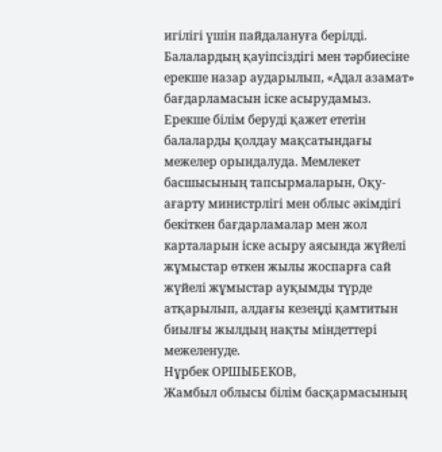игілігі үшін пайдалануға берілді. Балалардың қауіпсіздігі мен тәрбиесіне ерекше назар аударылып, «Адал азамат» бағдарламасын іске асырудамыз. Ерекше білім беруді қажет ететін балаларды қолдау мақсатындағы межелер орындалуда. Мемлекет басшысының тапсырмаларын, Оқу-ағарту министрлігі мен облыс әкімдігі бекіткен бағдарламалар мен жол карталарын іске асыру аясында жүйелі жұмыстар өткен жылы жоспарға сай жүйелі жұмыстар ауқымды түрде атқарылып, алдағы кезеңді қамтитын биылғы жылдың нақты міндеттері межеленуде.
Нұрбек ОРШЫБЕКОВ,
Жамбыл облысы білім басқармасының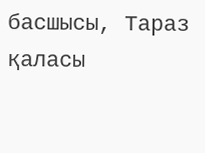басшысы, Тараз қаласы